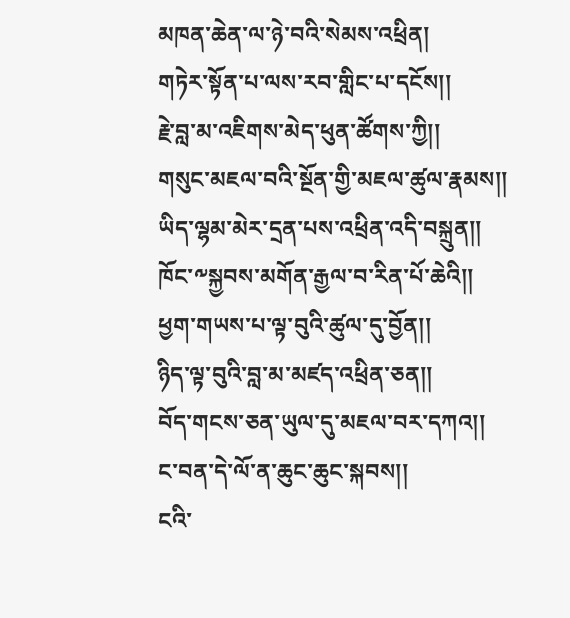མཁན་ཆེན་ལ་ཉེ་བའི་སེམས་འཕྲིན།
གཏེར་སྟོན་པ་ལས་རབ་གླིང་པ་དངོས།།
རྗེ་བླ་མ་འཇིགས་མེད་ཕུན་ཚོགས་ཀྱི།།
གསུང་མཇལ་བའི་སྔོན་གྱི་མཇལ་ཚུལ་རྣམས།།
ཡིད་ལྷམ་མེར་དྲན་པས་འཕྲིན་འདི་བསྐྲུན།།
ཁོང་༸སྐྱབས་མགོན་རྒྱལ་བ་རིན་པོ་ཆེའི།།
ཕྱག་གཡས་པ་ལྟ་བུའི་ཚུལ་དུ་བྱོན།།
ཉིད་ལྟ་བུའི་བླ་མ་མཛད་འཕྲིན་ཅན།།
བོད་གངས་ཅན་ཡུལ་དུ་མཇལ་བར་དཀའ།།
ང་བན་དེ་ལོ་ན་ཆུང་ཆུང་སྐབས།།
ངའི་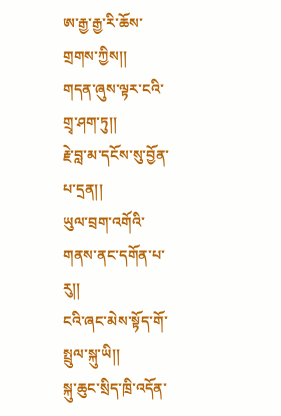ཨ་རྒྱ་རྒྱ་རི་ཆོས་གྲགས་ཀྱིས།།
གདན་ཞུས་ལྟར་ངའི་གྲྭ་ཤག་ཏུ།།
རྗེ་བླ་མ་དངོས་སུ་བྱོན་པ་དྲན།།
ཡུལ་བྲག་འགོའི་གནས་ནང་དགོན་པ་རུ།།
ངའི་ཞང་མེས་སྟོད་གོ་སྤྲུལ་སྐུ་ཡི།།
སྐུ་ཆུང་སྲིད་ཁྲི་འདོན་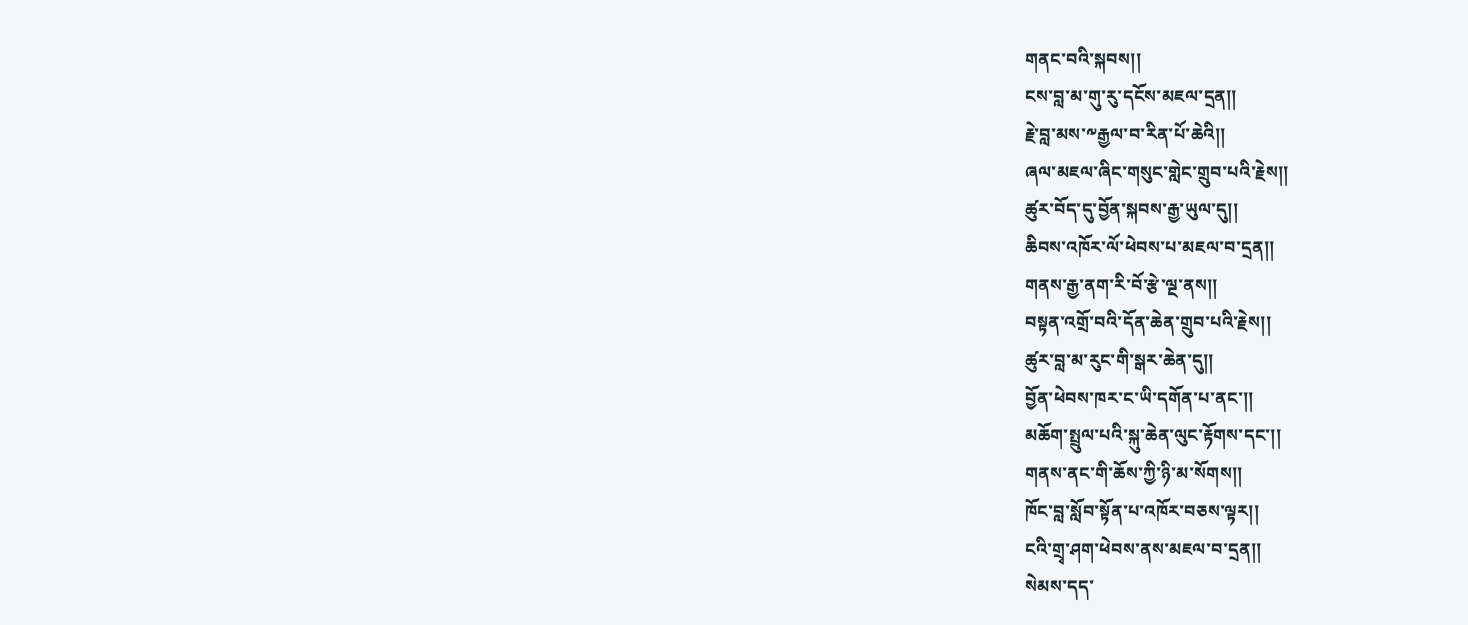གནང་བའི་སྐབས།།
ངས་བླ་མ་གུ་རུ་དངོས་མཇལ་དྲན།།
རྗེ་བླ་མས་༸རྒྱལ་བ་རིན་པོ་ཆེའི།།
ཞལ་མཇལ་ཞིང་གསུང་གླེང་གྲུབ་པའི་རྗེས།།
ཚུར་བོད་དུ་བྱོན་སྐབས་རྒྱ་ཡུལ་དུ།།
ཆིབས་འཁོར་ལོ་ཕེབས་པ་མཇལ་བ་དྲན།།
གནས་རྒྱ་ནག་རི་བོ་རྩེ་ལྔ་ནས།།
བསྟན་འགྲོ་བའི་དོན་ཆེན་གྲུབ་པའི་རྗེས།།
ཚུར་བླ་མ་རུང་གི་སྒར་ཆེན་དུ།།
བྱོན་ཕེབས་ཁར་ང་ཡི་དགོན་པ་ནང་།།
མཆོག་སྤྲུལ་པའི་སྐུ་ཆེན་ལུང་རྟོགས་དང་།།
གནས་ནང་གི་ཆོས་ཀྱི་ཉི་མ་སོགས།།
ཁོང་བླ་སློབ་སྟོན་པ་འཁོར་བཅས་ལྟར།།
ངའི་གྲྭ་ཤག་ཕེབས་ནས་མཇལ་བ་དྲན།།
སེམས་དད་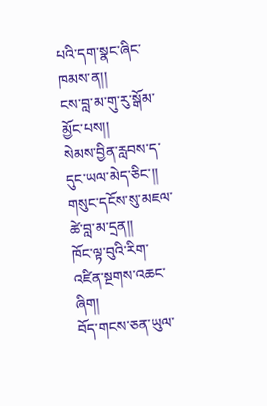པའི་དག་སྣང་ཞིང་ཁམས་ན།།
ངས་བླ་མ་གུ་རུ་སྒོམ་མྱོང་པས།།
སེམས་བྱིན་རླབས་ད་དུང་ཡལ་མེད་ཅིང་།།
གསུང་དངོས་སུ་མཇལ་ཚེ་བླ་མ་དྲན།།
ཁོང་ལྟ་བུའི་རིག་འཛིན་སྔགས་འཆང་ཞིག།
བོད་གངས་ཅན་ཡུལ་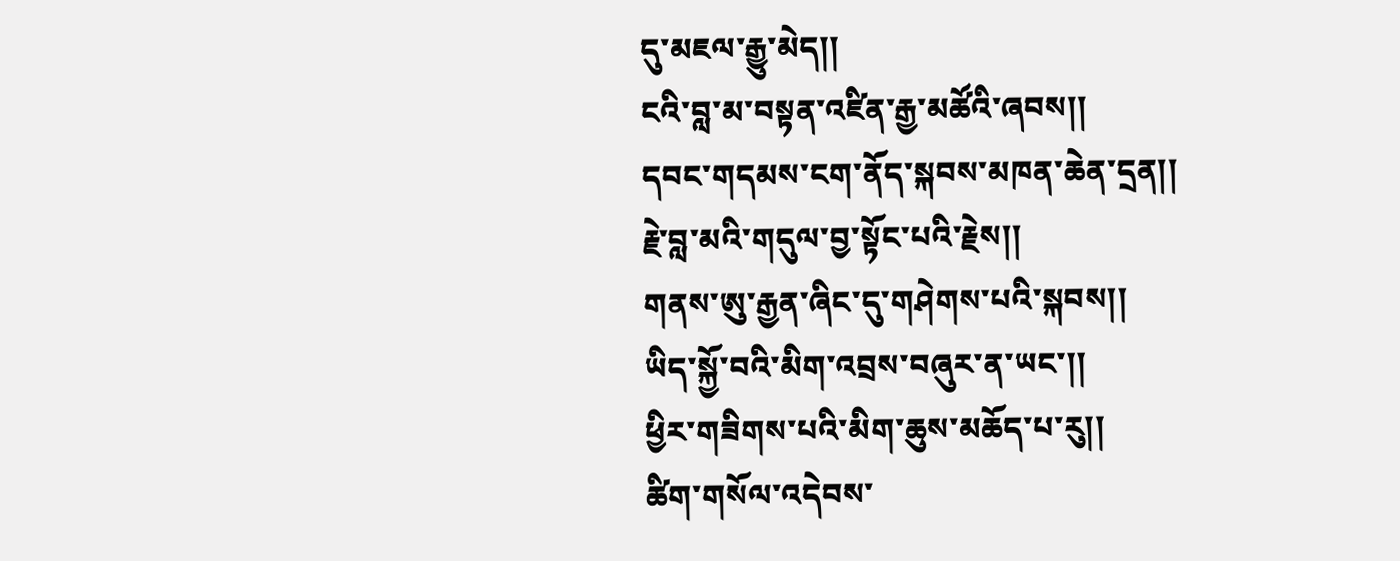དུ་མཇལ་རྒྱུ་མེད།།
ངའི་བླ་མ་བསྟན་འཛིན་རྒྱ་མཚོའི་ཞབས།།
དབང་གདམས་ངག་ནོད་སྐབས་མཁན་ཆེན་དྲན།།
རྗེ་བླ་མའི་གདུལ་བྱ་སྟོང་པའི་རྗེས།།
གནས་ཨུ་རྒྱན་ཞིང་དུ་གཤེགས་པའི་སྐབས།།
ཡིད་སྐྱོ་བའི་མིག་འབྲས་བཞུར་ན་ཡང་།།
ཕྱིར་གཟིགས་པའི་མིག་ཆུས་མཆོད་པ་རུ།།
ཚིག་གསོལ་འདེབས་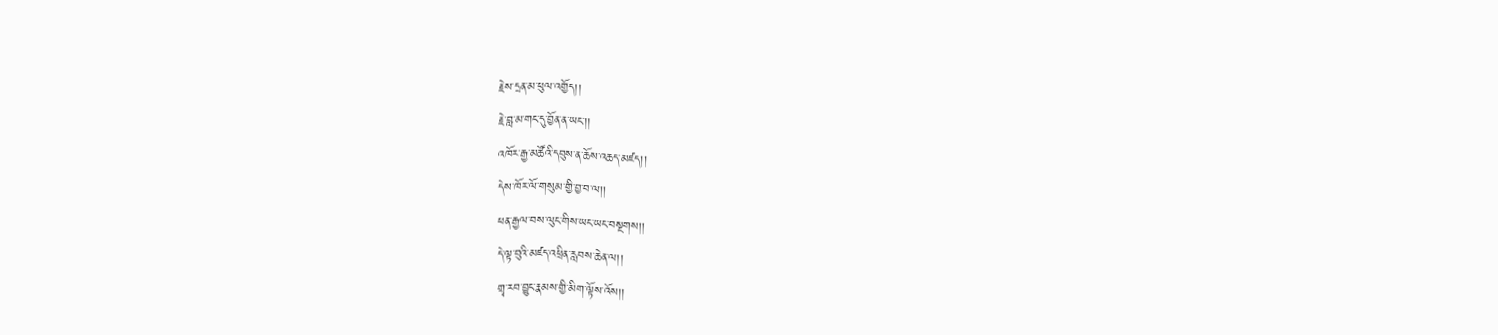རྗེས་དྲན་མ་ཕུལ་འགྱོད།།
རྗེ་བླ་མ་གང་དུ་བྱོན་ན་ཡང་།།
འཁོར་རྒྱ་མཚོའི་དབུས་ན་ཆོས་འཆད་མཛད།།
དེས་ཁོར་ལོ་གསུམ་གྱི་བྱ་བ་ལ།།
ཕན་རྒྱལ་བས་ལུང་གིས་ཡང་ཡང་བསྔགས།།
དེ་ལྟ་བུའི་མཛད་འཕྲིན་རླབས་ཆེན་ལ།།
གྲྭ་རབ་བྱུང་རྣམས་གྱི་མིག་ལྟོས་འོས།།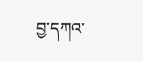བྱ་དཀའ་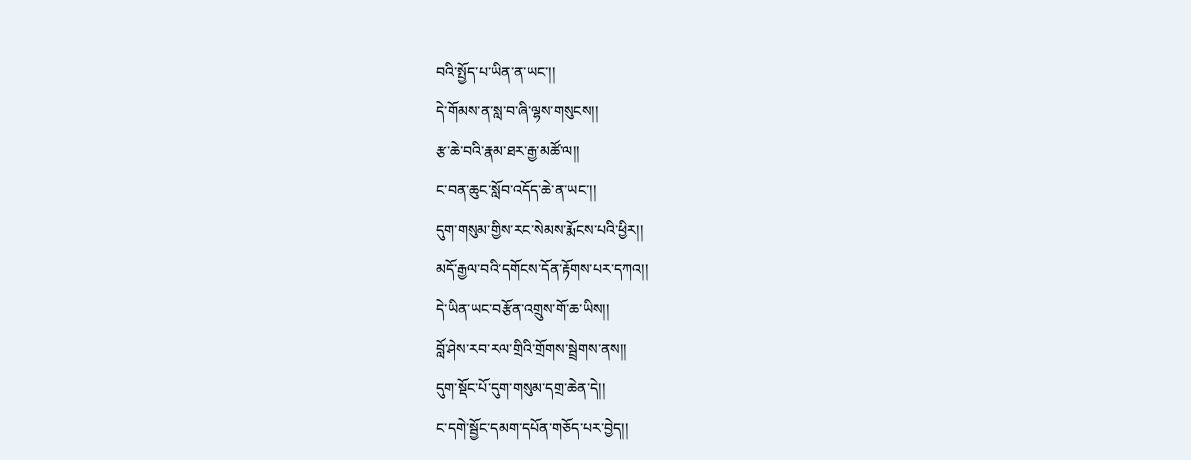བའི་སྤྱོད་པ་ཡིན་ན་ཡང་།།
དེ་གོམས་ན་སླ་བ་ཞི་ལྷས་གསུངས།།
རྩ་ཆེ་བའི་རྣམ་ཐར་རྒྱ་མཚོ་ལ།།
ང་བན་ཆུང་སློབ་འདོད་ཆེ་ན་ཡང་།།
དུག་གསུམ་གྱིས་རང་སེམས་རྨོངས་པའི་ཕྱིར།།
མདོ་རྒྱལ་བའི་དགོངས་དོན་རྟོགས་པར་དཀའ།།
དེ་ཡིན་ཡང་བརྩོན་འགྲུས་གོ་ཆ་ཡིས།།
བློ་ཤེས་རབ་རལ་གྲིའི་གྲོགས་སྦྲེགས་ནས།།
དུག་སྡོང་པོ་དུག་གསུམ་དགྲ་ཆེན་དེ།།
ང་དགེ་སྦྱོང་དམག་དཔོན་གཅོད་པར་བྱེད།།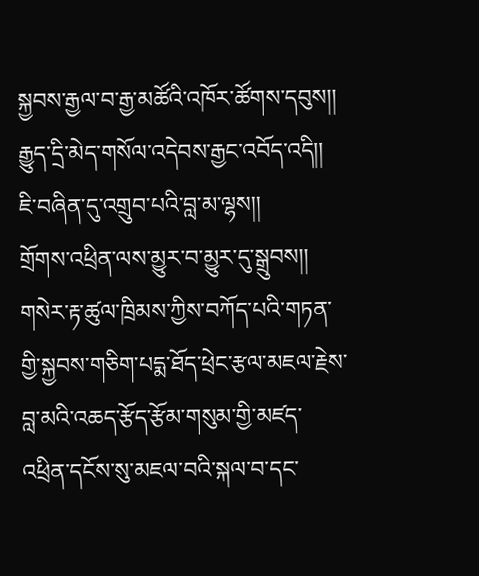སྐྱབས་རྒྱལ་བ་རྒྱ་མཚོའི་འཁོར་ཚོགས་དབུས།།
རྒྱུད་དྲི་མེད་གསོལ་འདེབས་རྒྱང་འབོད་འདི།།
ཇི་བཞིན་དུ་འགྲུབ་པའི་བླ་མ་ལྷས།།
གྲོགས་འཕྲིན་ལས་མྱུར་བ་མྱུར་དུ་སྒྲུབས།།
གསེར་རྟ་ཚུལ་ཁྲིམས་ཀྱིས་བཀོད་པའི་གཏན་གྱི་སྐྱབས་གཅིག་པདྨ་ཐོད་ཕྲེང་རྩལ་མཇལ་རྗེས་བླ་མའི་འཆད་རྩོད་རྩོམ་གསུམ་གྱི་མཛད་འཕྲིན་དངོས་སུ་མཇལ་བའི་སྐལ་བ་དང་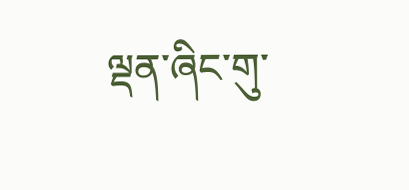ལྡན་ཞིང་གུ་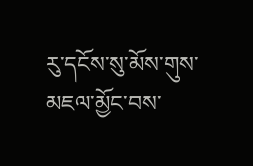རུ་དངོས་སུ་མོས་གུས་མཇལ་མྱོང་བས་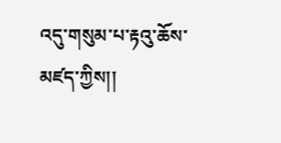འདུ་གསུམ་པ་རྟའུ་ཆོས་མཛད་ཀྱིས།།